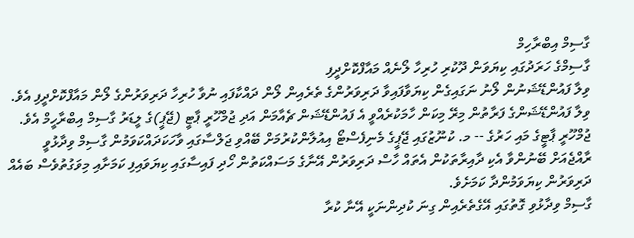ގާސިމް އިބްރާހިމް
ގާސިމްގެ ހަރަދުގައި ކިޔަވަން ދޫކުރި ހުރިހާ ލޯނެއް މައާފްކޮށްދީފި
ވިލާ ފައުންޑޭޝަނުން ލޯނު ނަގައިގެން ކިޔަވާފައިވާ ދަރިވަރުންގެ ތެރެއިން ލޯން ދައްކާފައި ނުވާ ހުރިހާ ދަރިވަރުންގެ ލޯން މައާފްކޮށްދީފި އެވެ.
ވިލާ ފައުންޑޭޝަންގެ ފަރާތުން މިރޭ މިކަން ހާމަކުރެއްވީ އެ ފައުންޑޭޝަން ޗެއާމަން އަދި ޖުމްހޫރީ ޕާޓީ (ޖޭޕީ)ގެ ލީޑަރު ގާސިމް އިބްރާހީމް އެވެ.
ޖުމްހޫރީ ޕާޓީގެ މައި ހަރުގެ -- މ. ކުނޫޒުގައި ޖޭޕީގެ މެނިފެސްޓޯ އިއުލާންކުރުމަށް ބޭއްވި ޖަލްސާގައި ވާހަކަދައްކަވަމުން ގާސިމް ވިދާޅުވީ ރާއްޖެއަށް ބޭނުންވާ އެކި ދާއިރާތަކުން އެތައް ހާސް ދަރިވަރުން އޭނާގެ މަސައްކަތުން ހޯދި ފައިސާގައި ކިޔަވައިފި ކަމަށާއި މިވަގުތުވެސް ބައެއް ދަރިވަރުން ކިޔަވަމުންދާ ކަމަށެވެ.
ގާސިމް ވިދާޅުވި ގޮތުގައި އޭގެތެރެއިން ގިނަ ކުދިންނަކީ އޭނާ ކުރާ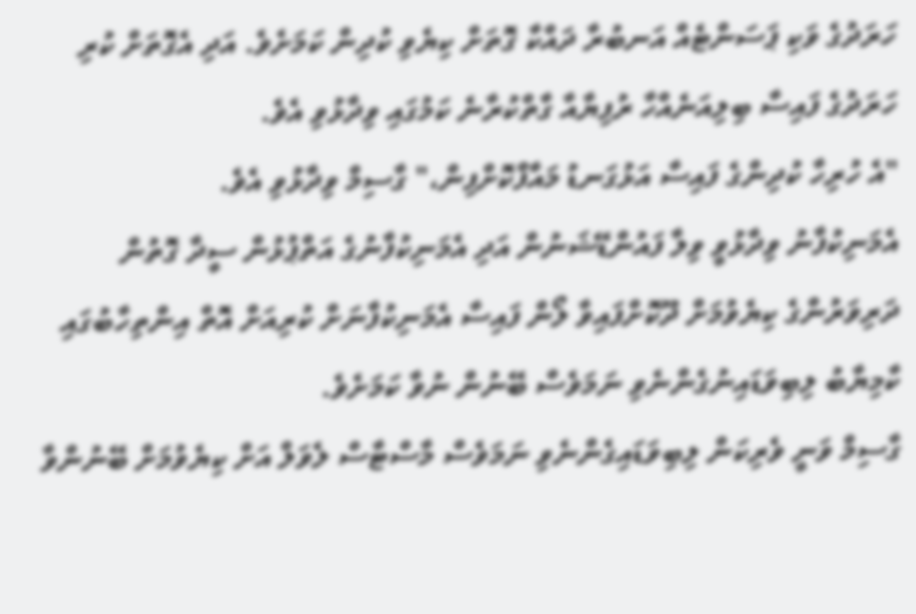ހަރަދުގެ ވަކި ޕަސަންޓެއް އަނބުރާ ދައްކާ ގޮތަށް ކިޔެވި ކުދިން ކަމަށެވެ. އަދި އެގޮތަށް ކުރި ހަރަދުގެ ފައިސާ ބިލިއަނެއްހާ ރުފިޔާއާ ގާތްކުރާނެ ކަމުގައި ވިދާޅުވި އެވެ.
"އެ ހުރިހާ ކުދިންގެ ފައިސާ އަޅުގަނޑު މައާފްކޮށްފިން،" ގާސިމް ވިދާޅުވި އެވެ.
އެމަނިކުފާނު ވިދާޅުވީ ވިލާ ފައުންޑޭޝަނުން އަދި އެމަނިކުފާނުގެ އަތްޕުޅުން ސީދާ ގޮތުން ދަރިވަރުންގެ ކިޔެވުމަށް ދޫކޮށްފައިވާ ލޯން ފައިސާ އެމަނިކުފާނަށް ކުރިއަށް އޮތް އިންތިހާބުގައި ކާމިޔާބު ލިބިވަޑައިނުގެންނެވި ނަމަވެސް ބޭނުން ނުވާ ކަމަށެވެ.
ގާސިމް ވަނީ ވެރިކަން ލިބިވަޑައިގެންނެވި ނަމަވެސް މާސްޓާސް ލެވަލް އަށް ކިޔެވުމަށް ބޭނުންވާ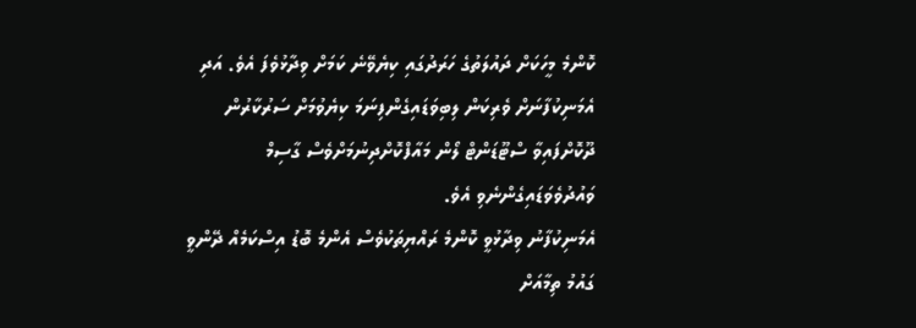ކޮންމެ މީހަކަށް ދައުލަތުގެ ހަރަދުގައި ކިޔެވޭނެ ކަމަށް ވިދާޅުވެފަ އެވެ. އަދި އެމަނިކުފާނަށް ވެރިކަން ލިބިވަޑައިގެންފިނަމަ ކިޔެވުމަށް ސަރުކާރުން ދޫކޮށްފައިވާ ސްޓޫޑަންޓް ލޯން މައާފްކޮށްދިނުމަށްވެސް ގާސިމް ވައުދުވެވަޑައިގެންނެވި އެވެ.
އެމަނިކުފާނު ވިދާޅުވީ ކޮންމެ ރައްޔިތަކުވެސް އެންމެ ބޮޑު އިސްކަމެއް ދޭންވީ ގައުމު ތިމާއަށް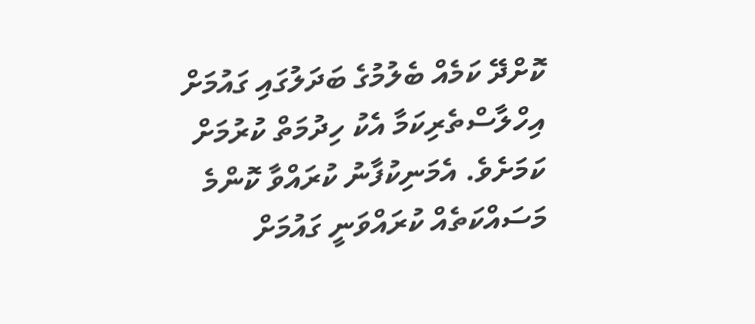ކޮށްދޭ ކަމެއް ބެލުމުގެ ބަދަލުގައި ގައުމަށް އިހްލާސްތެރިކަމާ އެކު ހިދުމަތް ކުރުމަށް ކަމަށެވެ. އެމަނިކުފާނު ކުރައްވާ ކޮންމެ މަސައްކަތެއް ކުރައްވަނީ ގައުމަށް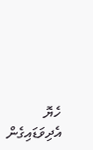ހެޔޮ އެދިވަޑައިގެން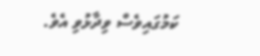ކަމުގައިވެސް ވިދާޅުވި އެވެ.